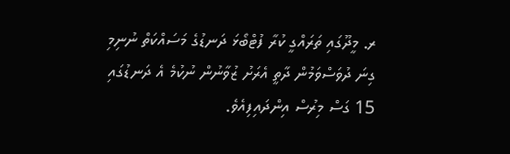ރ. މީދޫގައި ތަރައްގީ ކުރާ ފުޓްބޯޅަ ދަނޑުގެ މަސައްކަތް ނުނިމި ގިނަ ދުވަސްވަމުން ދާތީ އެރަށު ޒުވާނުން ނުކުމެ އެ ދަނޑުގައި 15 ގަސް މިރުސް އިންދައިފިއެވެ.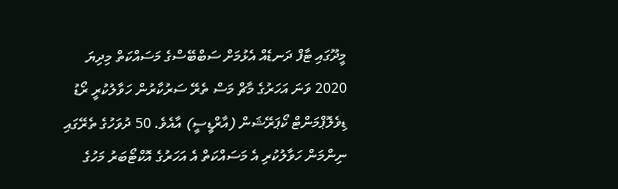މީދޫގައި ޓާފް ދަނޑެއް އެޅުމަށް ސަބްބޭސްގެ މަސައްކަތް މިދިޔަ 2020 ވަނަ އަހަރުގެ މާޗް މަސް ތެރޭ ސަރުކާރުން ހަވާލުކުރީ ރޯޑު ޑިވެލޮޕްމަންޓް ކޯޕަރޭޝަން (އާރްޑީސީ) އާއެވެ. 50 ދުވަހުގެ ތެރޭގައި ނިންމަން ހަވާލުކުރި އެ މަސައްކަތް އެ އަހަރުގެ އޮކްޓޯބަރު މަހުގެ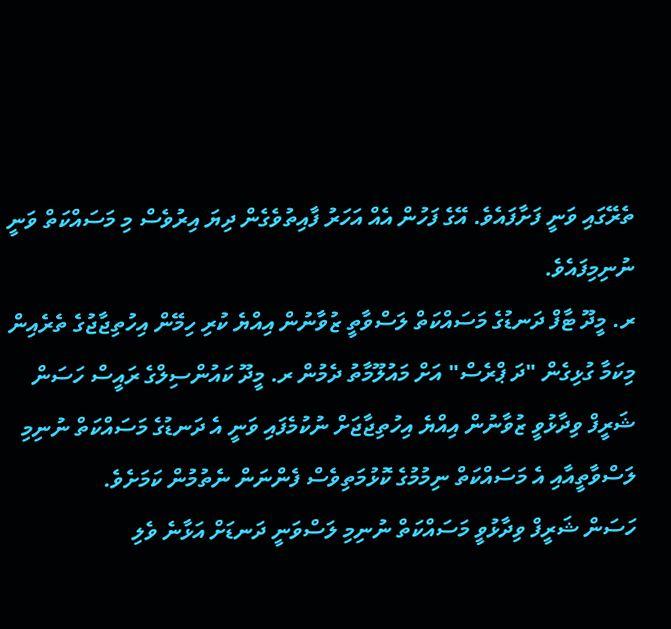ތެރޭގައި ވަނީ ފަށާފައެވެ. އޭގެ ފަހުން އެއް އަހަރު ފާއިތުވެގެން ދިޔަ އިރުވެސް މި މަސައްކަތް ވަނީ ނުނިމިފައެވެ.
ރ. މީދޫ ޓާފް ދަނޑުގެ މަސައްކަތް ލަސްވާތީ ޒުވާނުން އިއްޔެ ކުރި ހިމޭން އިހުތިޖާޖުގެ ތެރެއިން
މިކަމާ ގުޅިގެން "ދަ ޕްރެސް" އަށް މައުލޫމާތު ދެމުން ރ. މީދޫ ކައުންސިލްގެ ރައީސް ހަސަން ޝަރީފް ވިދާޅުވީ ޒުވާނުން އިއްޔެ އިހުތިޖާޖަށް ނުކުމެފައި ވަނީ އެ ދަނޑުގެ މަސައްކަތް ނުނިމި ލަސްވާތީއާއި އެ މަސައްކަތް ނިމުމުގެ ކޮޅުމަތިވެސް ފެންނަން ނެތުމުން ކަމަށެވެ.
ހަސަން ޝަރީފް ވިދާޅުވީ މަސައްކަތް ނުނިމި ލަސްވަނީ ދަނޑަށް އަޅާނެ ވެލި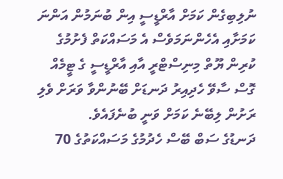ނުލިބިގެން ކަމަށް އާރްޑީސީ އިން ބުނަމުން އަންނަ ކަމަށާއި އެހެންނަމަވެސް އެ މަސައްކަތް ފެށުމުގެ ކުރިން ޔޫތް މިނިސްޓްރީ އާއި އާރްޑީސީ ގެ ޓީމެއް ގޮސް ސާވޭ ހެދިއިރު ދަނޑަށް ބޭނުންވާ ވަރަށް ވެލި ރަށުން ލިބޭނެ ކަމަށް ވަނީ ބުނެފައެވެ.
ދަނޑުގެ ސަބް ބޭސް ހެދުމުގެ މަސައްކަތުގެ 70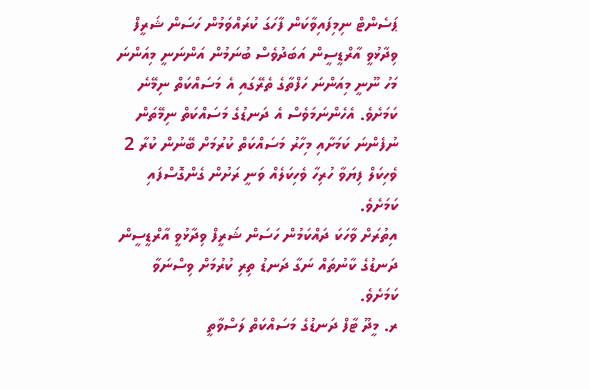ޕަސެންޓް ނިމިފައިވާކަން ފާހަގަ ކުރައްވަމުން ހަސަން ޝަރީފް ވިދާޅުވީ އާރްޑީސީން އަބަދުވެސް ބުނަމުން އަންނަނީ މިއަންނަ މަހު ނޫނީ މިއަންނަ ހަފްތާގެ ތެރޭގައި އެ މަސައްކަތް ނިމޭނެ ކަމަށެވެ. އެހެންނަމަވެސް އެ ދަނޑުގެ މަސައްކަތް ނިމޭތަން ނުފެންނަ ކަމަށާއި މިހާރު މަސައްކަތް ކުރުމަށް ބޭނުން ކުރާ 2 ވެހިކަލް ފިޔަވާ ހުރިހާ ވެހިކަލެއް ވަނީ ރަށުން ގެންގޮސްފައި ކަމަށެވެ.
އިތުރަށް ވާހަކަ ދައްކަމުން ހަސަން ޝަރީފް ވިދާޅުވީ އާރްޑީސީން ދަނޑުގެ ކާނުތައް ނަގާ ދަނޑު ތިރި ކުރުމަށް ވިސްނަވާ ކަމަށެވެ.
ރ. މީދޫ ޓާފް ދަނޑުގެ މަސައްކަތް ލަސްވާތީ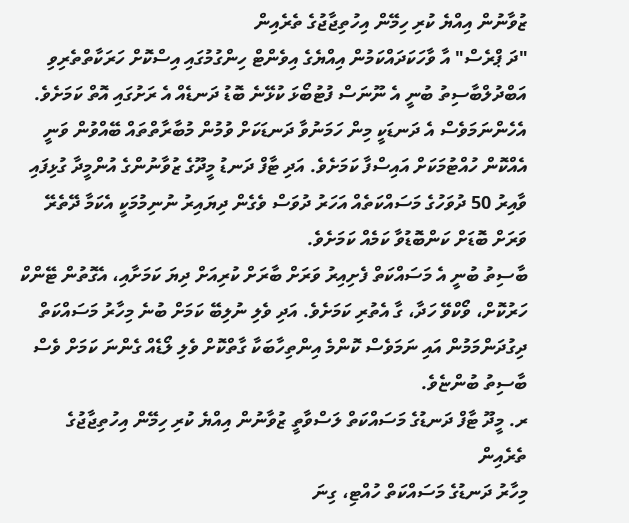ޒުވާނުން އިއްޔެ ކުރި ހިމޭން އިހުތިޖާޖުގެ ތެރެއިން
"ދަ ޕްރެސް" އާ ވާހަކަދައްކަމުން އިއްޔެގެ އިވެންޓް ހިންގުމުގައި އިސްކޮށް ހަރަކާތްތެރިވި އަބްދުލްބާސިތު ބުނީ އެ ނޫނަސް ފުޓުބޯޅަ ކުޅޭނެ ބޮޑު ދަނޑެއް އެ ރަށުގައި އޮތް ކަމަށެވެ. އެހެންނަމަވެސް އެ ދަނޑަކީ މިން ހަމަނުވާ ދަނޑަކަށް ވުމުން މުބާރާތްތައް ބޭއްވުން ވަނީ އެއްކޮން ހުއްޓުމަކަށް އައިސްފާ ކަމަށެވެ. އަދި ޓާފް ދަނޑު މީދޫގެ ޒުވާނުންގެ އުންމީދާ ގުޅިފައި ވާއިރު 50 ދުވަހުގެ މަސައްކަތެއް އަހަރު ދުވަސް ވެގެން ދިޔައިރު ނުނިމުމަކީ އެކަމާ ދޭތެރޭ ވަރަށް ބޮޑަށް ކަންބޮޑުވާ ކަމެއް ކަމަށެވެ.
ބާސިތު ބުނީ އެ މަސައްކަތް ފެށިއިރު ވަރަށް ބާރަށް ކުރިއަށް ދިޔަ ކަމަށާއި، އެގޮތުން ޓޭންކް ހަރުކޮށް، ވޯކްވޭ ހަދާ، ގާ އެތުރި ކަމަށެވެ. އަދި ވެލި ނުލިބޭ ކަމަށް ބުނެ މިހާރު މަސައްކަތް ދިގުދަންމަމުން އައި ނަމަވެސް ކޮންމެ އިންތިހާބަކާ ގާތްކޮށް ވެލި ލޯޑެއް ގެންނަ ކަމަށް ވެސް ބާސިތު ބުންޏެވެ.
ރ. މީދޫ ޓާފް ދަނޑުގެ މަސައްކަތް ލަސްވާތީ ޒުވާނުން އިއްޔެ ކުރި ހިމޭން އިހުތިޖާޖުގެ ތެރެއިން
މިހާރު ދަނޑުގެ މަސައްކަތް ހުއްޓި، ގިނަ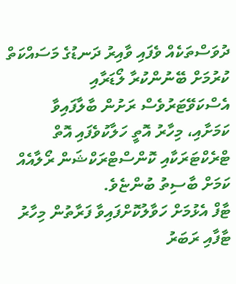ދުވަސްތަކެއް ވެފައި ވާއިރު ދަނޑުގެ މަސައްކަތް ކުރުމަށް ބޭނުންކުރާ ލޯޑަރާއި އެސްކަވޭޓަރުވެސް ރަށުން ބާލާފައިވާ ކަމަށާއި، މިހާރު އޮތީ ހަލާކުވެފައި އޮތް ޓްރެކްޓަރަކާއި ކޮންސްޓްރަކްޝަން ރޯލާއެއް ކަމަށް ބާސިތު ބުންޏެވެ.
ޓާފް އެޅުމަށް ހަވާލުކޮށްފައިވާ ފަރާތުން މިހާރު ޓާފާއި ރަބަރު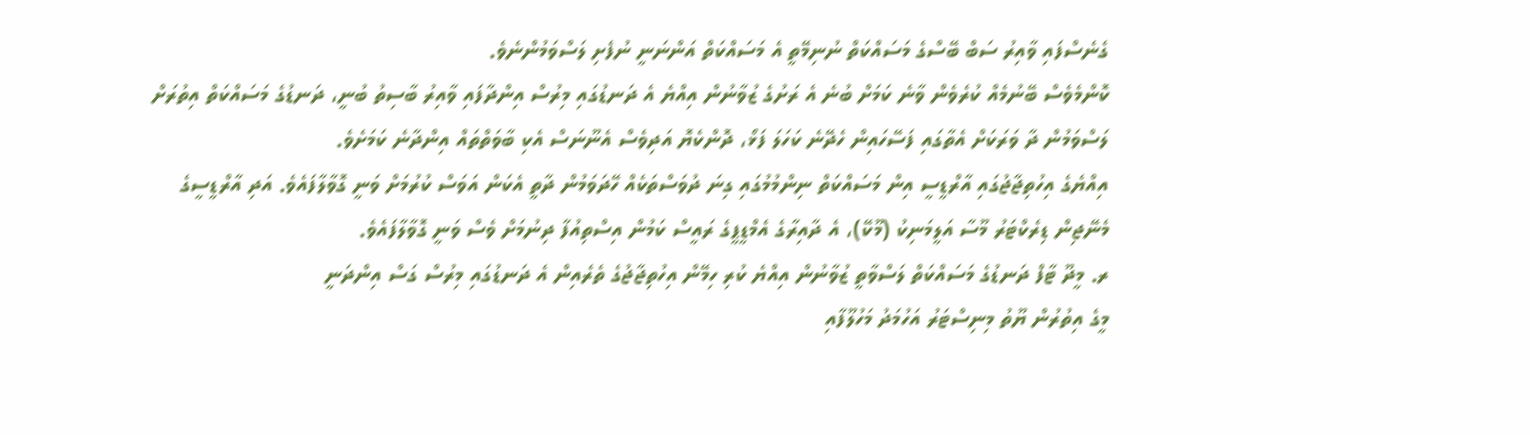ގެނެސްފައި ވާއިރު ސަބް ބޭސްގެ މަސައްކަތް ނުނިމޭތީ އެ މަސައްކަތް އަންނަނީ ނުފެށި ލަސްވަމުންނެވެ.
ކޮންމެވެސް ބޭނުމެއް ކުރެވެން ވާނެ ކަމަށް ބުނެ އެ ރަށުގެ ޒުވާނުން އިއްޔެ އެ ދަނޑުގައި މިރުސް އިންދާފައި ވާއިރު ބާސިތު ބުނީ، ދަނޑުގެ މަސައްކަތް އިތުރަށް ލަސްވަމުން ދާ ވަރަކަށް އެތާގައި ފަސޭހައިން ހެދޭނެ ކަހަލަ ފަޅޯ، ދޮންކެޔޮ އަދިވެސް އެނޫނަސް އެކި ބާވަތްތައް އިންދާނެ ކަމަށެވެ.
އިއްޔެގެ އިހުތިޖާޖުގައި އާރްޑީސީ އިން މަސައްކަތް ނިންމުމުގައި ގިނަ ދުވަސްތަކެއް ހޭދަވަމުން ދާތީ އެކަން އަވަސް ކުރުމަށް ވަނީ ގޮވާލާފައެވެ. އަދި އާރްޑީސީގެ މެނޭޖިން ޑިރެކްޓަރު މޫސާ އަލީމަނިކު (މޫކޭ)، އެ ދާއިރާގެ އެމްޑީޕީގެ ރައީސް ކަމުން އިސްތިއުފާ ދިނުމަށް ވެސް ވަނީ ގޮވާލާފައެވެ.
ރ. މީދޫ ޓާފް ދަނޑުގެ މަސައްކަތް ލަސްވާތީ ޒުވާނުން އިއްޔެ ކުރި ހިމޭން އިހުތިޖާޖުގެ ތެރެއިން އެ ދަނޑުގައި މިރުސް ގަސް އިންދަނީ
މީގެ އިތުރުން ޔޫތު މިނިސްޓަރު އަހުމަދު މަހުލޫފާއި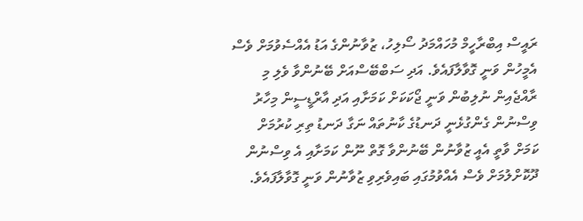ރައީސް އިބްރާހީމް މުހައްމަދު ސޯލިހު، ޒުވާނުންގެ އަޑު އެއްސެވުމަށް ވެސް އެމީހުން ވަނީ ގޮވާލާފައެވެ. އަދި ސަބްބޭސްއަށް ބޭނުންވާ ވެލި މި ރާއްޖެއިން ނުލިބުން ވަނީ ޖޯކަކަށް ކަމަށާއި އަދި އާރްޑީސީން މިހާރު ވިސްނުން ގެންގުޅެނީ ދަނޑުގެ ކާނުތައް ނަގާ ދަނޑު ތިރި ކުރުމަށް ކަމަށް ވާތީ އެއީ ޒުވާނުން ބޭނުންވާ ގޮތް ނޫން ކަމަށާއި އެ ވިސްނުން ދޫކޮށްލުމަށް ވެސް އެއްވުމުގައި ބައިވެރިވި ޒުވާނުން ވަނީ ގޮވާލާފައެވެ.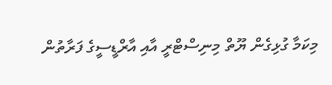މިކަމާ ގުޅިގެން ޔޫތް މިނިސްޓްރީ އާއި އާރްޑީސީގެ ފަރާތުން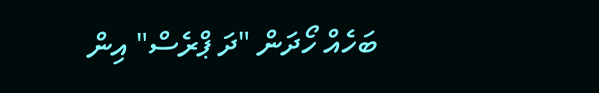ބަހެއް ހޯދަން "ދަ ޕްރެސް" އިން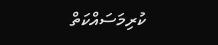ކުރިމަސައްކަތް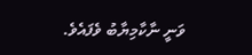ވަނީ ނާކާމިޔާބު ވެފައެވެ.